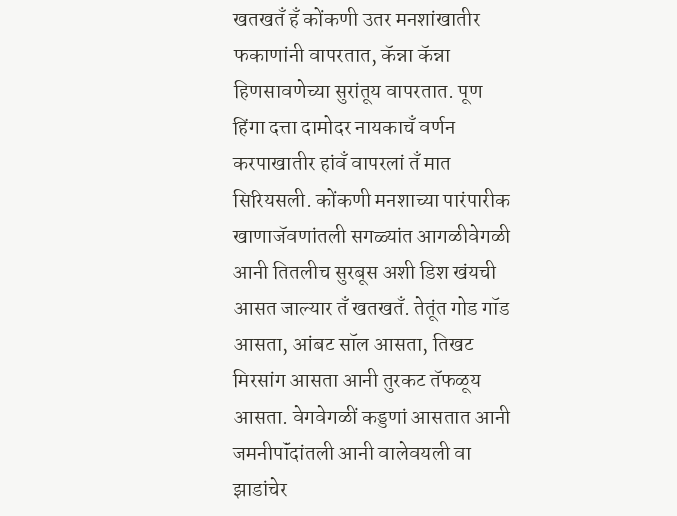खतखतँ हँ कोंकणी उतर मनशांखातीर फकाणांनी वापरतात, कॅन्ना कॅन्ना हिणसावणेच्या सुरांतूय वापरतात. पूण हिंगा दत्ता दामोदर नायकाचँ वर्णन करपाखातीर हांवँ वापरलां तँ मात सिरियसली. कोंकणी मनशाच्या पारंपारीक खाणाजॅवणांतली सगळ्यांत आगळीवेगळी आनी तितलीच सुरबूस अशी डिश खंयची आसत जाल्यार तँ खतखतँ. तेतूंत गोड गॉड आसता, आंबट सॉल आसता, तिखट मिरसांग आसता आनी तुरकट तॅफळूय आसता. वेगवेगळीं कड्डणां आसतात आनी जमनीपॉंदांतली आनी वालेवयली वा झाडांचेर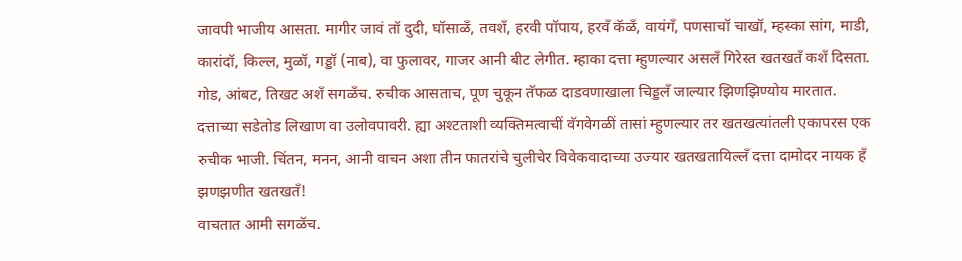जावपी भाजीय आसता. मागीर जावं तॉ दुदी, घॉसाळँ, तवशँ, हरवी पॉपाय, हरवॅं कॅळँ, वायंगँ, पणसाचॉ चाखॉ, म्हस्का सांग, माडी, कारांदॉ, किल्ल, मुळॉ, गड्डॉ (नाब), वा फुलावर, गाजर आनी बीट लेगीत. म्हाका दत्ता म्हुणल्यार असलँ गिरेस्त खतखतँ कशँ दिसता. गोड, आंबट, तिखट अशँ सगळँच. रुचीक आसताच, पूण चुकून तॅफळ दाडवणाखाला चिड्डलँ जाल्यार झिणझिण्योय मारतात. दत्ताच्या सडेतोड लिखाण वा उलोवपावरी. ह्या अश्टताशी व्यक्तिमत्वाचीं वॅगवेगळीं तासां म्हुणल्यार तर खतखत्यांतली एकापरस एक रुचीक भाजी. चिंतन, मनन, आनी वाचन अशा तीन फातरांचे चुलीचेर विवेकवादाच्या उज्यार खतखतायिल्लँ दत्ता दामोदर नायक हँ झणझणीत खतखतँ!
वाचतात आमी सगळॅच.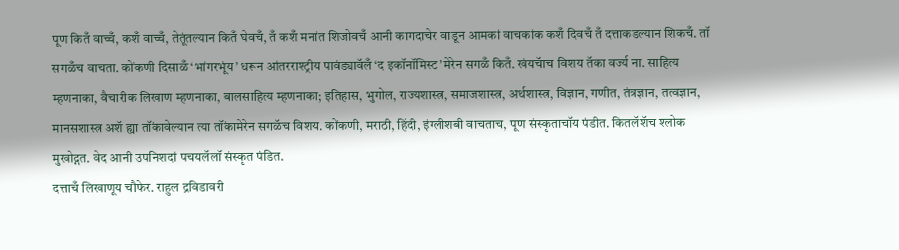पूण कितँ वाच्चँ, कशँ वाच्चँ, तेतूंतल्यान कितँ घेवचँ, तँ कशँ मनांत शिजोवचँ आनी कागदाचेर वाडून आमकां वाचकांक कशँ दिवचँ तँ दत्ताकडल्यान शिकचँ. तॉ सगळँच वाचता. कोंकणी दिसाळँ ‘भांगरभूंय’ धरून आंतरराश्ट्रीय पावंड्यावॅलँ ‘द इकॉनॉमिस्ट’मेरेन सगळँ कितँ. खंयचॅाच विशय तॅका वर्ज्य ना. साहित्य म्हणनाका, वैचारीक लिखाण म्हणनाका, बालसाहित्य म्हणनाका; इतिहास, भुगोल, राज्यशास्त्र, समाजशास्त्र, अर्थशास्त्र, विज्ञान, गणीत, तंत्रज्ञान, तत्वज्ञान, मानसशास्त्र अशॅ ह्या तॉंकावेल्यान त्या तॉंकामेरेन सगळॅच विशय. कोंकणी, मराठी, हिंदी, इंग्लीशबी वाचताच, पूण संस्कृताचॉय पंडीत. कितलॅशॅच श्लोक मुखोद्गत. वेद आनी उपनिशदां पचयलॅलॉ संस्कृत पंडित.
दत्ताचँ लिखाणूय चौफेर. राहुल द्रविडावरी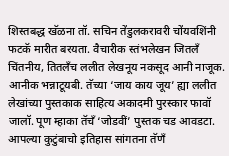शिस्तबद्ध खॅळना तॉ. सचिन तेंडुलकरावरी चोंयवशिंनी फटकॅ मारीत बरयता. वैचारीक स्तंभलेखन जितलँ चिंतनीय, तितलँच ललीत लेखनूय नकसूद आनी नाजूक. आनीक भन्नाटूयबी. तॅच्या ‘जाय काय जूय’ ह्या ललीत लेखांच्या पुस्तकाक साहित्य अकादमी पुरस्कार फावॉ जालॉ. पूण म्हाका तॅचँ ‘जोडवीं’ पुस्तक चड आवडटा. आपल्या कुटुंबाचो इतिहास सांगतना तॅणँ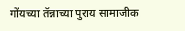गोंयच्या तॅन्नाच्या पुराय सामाजीक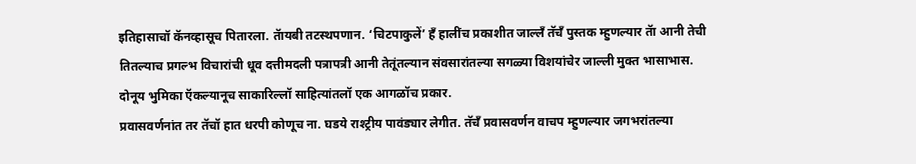इतिहासाचॉ कॅनव्हासूच पितारला. तॅायबी तटस्थपणान. ‘चिटपाकुलें’ हॅं हालींच प्रकाशीत जाल्लँ तॅचँ पुस्तक म्हुणल्यार तॅा आनी तेची तितल्याच प्रगल्भ विचारांची धूव दत्तीमदली पत्रापत्री आनी तेतूंतल्यान संवसारांतल्या सगळ्या विशयांचेर जाल्ली मुक्त भासाभास. दोनूय भुमिका ऍकल्यानूच साकारिल्लॉ साहित्यांतलॉ एक आगळॉच प्रकार.
प्रवासवर्णनांत तर तॅचॉ हात धरपी कोणूच ना. घडये राश्ट्रीय पावंड्यार लेगीत. तॅचँ प्रवासवर्णन वाचप म्हुणल्यार जगभरांतल्या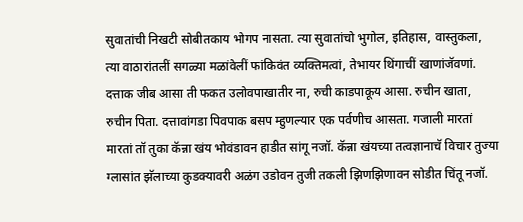सुवातांची निखटी सोबीतकाय भोगप नासता. त्या सुवातांचो भुगोल, इतिहास, वास्तुकला, त्या वाठारांतलीं सगळ्या मळांवेलीं फांकिवंत व्यक्तिमत्वां, तेभायर थिंगाचीं खाणांजॅवणां. दत्ताक जीब आसा ती फकत उलोवपाखातीर ना, रुची काडपाकूय आसा. रुचीन खाता, रुचीन पिता. दत्तावांगडा पिवपाक बसप म्हुणल्यार एक पर्वणीच आसता. गजाली मारतां मारतां तॉ तुका कॅन्ना खंय भोवंडावन हाडीत सांगू नजॉ. कॅन्ना खंयच्या तत्वज्ञानाचॅ विचार तुज्या ग्लासांत झॅलाच्या कुडक्यावरी अळंग उडोवन तुजी तकली झिणझिणावन सोडीत चिंतू नजॉ.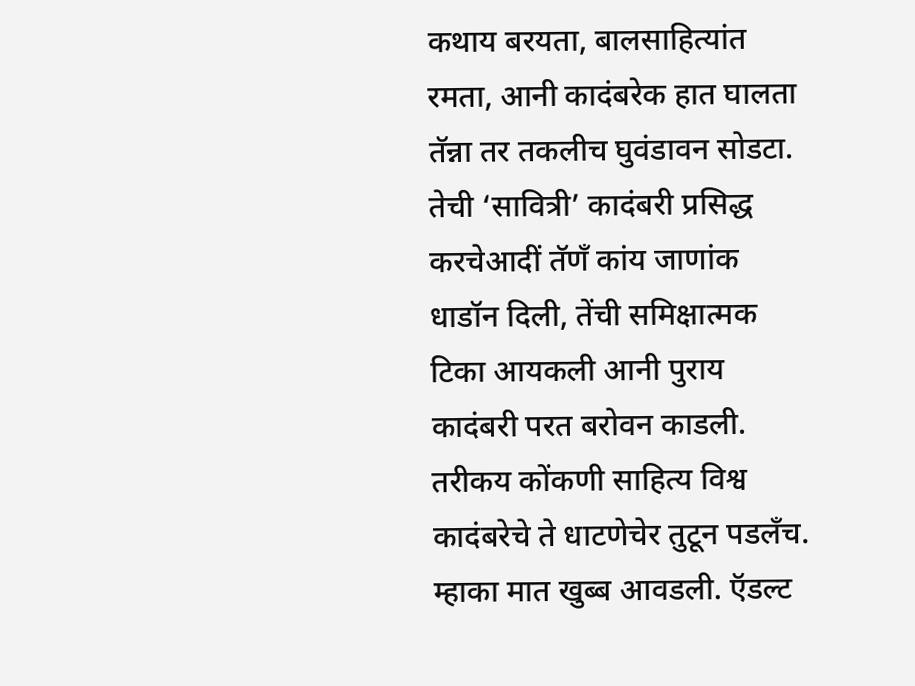कथाय बरयता, बालसाहित्यांत रमता, आनी कादंबरेक हात घालता तॅन्ना तर तकलीच घुवंडावन सोडटा. तेची ‘सावित्री’ कादंबरी प्रसिद्ध करचेआदीं तॅणँ कांय जाणांक धाडॉन दिली, तेंची समिक्षात्मक टिका आयकली आनी पुराय कादंबरी परत बरोवन काडली. तरीकय कोंकणी साहित्य विश्व कादंबरेचे ते धाटणेचेर तुटून पडलँच. म्हाका मात खुब्ब आवडली. ऍडल्ट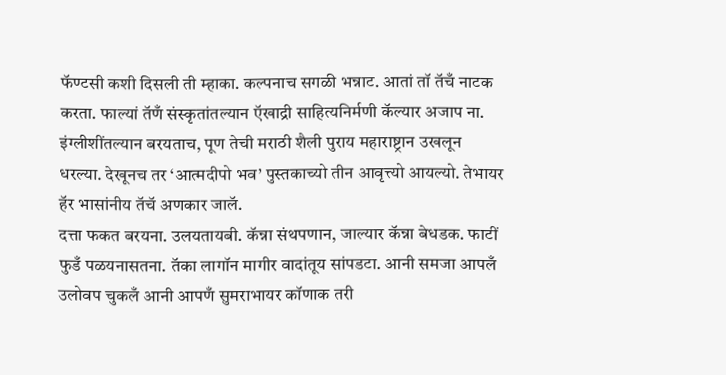फॅण्टसी कशी दिसली ती म्हाका. कल्पनाच सगळी भन्नाट. आतां तॉ तॅचँ नाटक करता. फाल्यां तॅणँ संस्कृतांतल्यान ऍखाद्री साहित्यनिर्मणी कॅल्यार अजाप ना. इंग्लीशींतल्यान बरयताच, पूण तेची मराठी शैली पुराय महाराष्ट्रान उखलून धरल्या. देखूनच तर ‘आत्मदीपो भव’ पुस्तकाच्यो तीन आवृत्त्यो आयल्यो. तेभायर हॅर भासांनीय तॅचॅ अणकार जालॅ.
दत्ता फकत बरयना. उलयतायबी. कॅन्ना संथपणान, जाल्यार कॅन्ना बेधडक. फाटीं फुडँ पळयनासतना. तॅका लागॉन मागीर वादांतूय सांपडटा. आनी समजा आपलँ उलोवप चुकलँ आनी आपणँ सुमराभायर कॉणाक तरी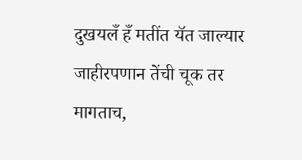दुखयलँ हँ मतींत यॅत जाल्यार जाहीरपणान तेंची चूक तर मागताच,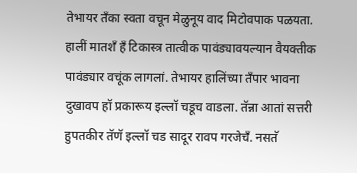तेभायर तँका स्वता वचून मेळुनूय वाद मिटोवपाक पळयता. हालीं मातशँ हँ टिकास्त्र तात्वीक पावंड्यावयल्यान वैयक्तीक पावंड्यार वचूंक लागलां. तेभायर हालिंच्या तँपार भावना दुखावप हॉ प्रकारूय इल्लॉ चडूच वाडला. तॅन्ना आतां सत्तरी हुपतकीर तॅणॅ इल्लॉ चड सादूर रावप गरजेचँ. नसतॅ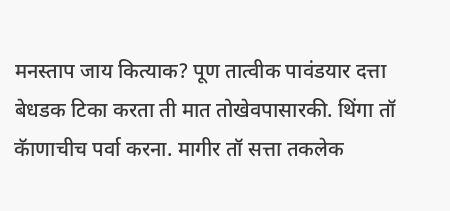मनस्ताप जाय कित्याक? पूण तात्वीक पावंडयार दत्ता बेधडक टिका करता ती मात तोखेवपासारकी. थिंगा तॉ कॅाणाचीच पर्वा करना. मागीर तॉ सत्ता तकलेक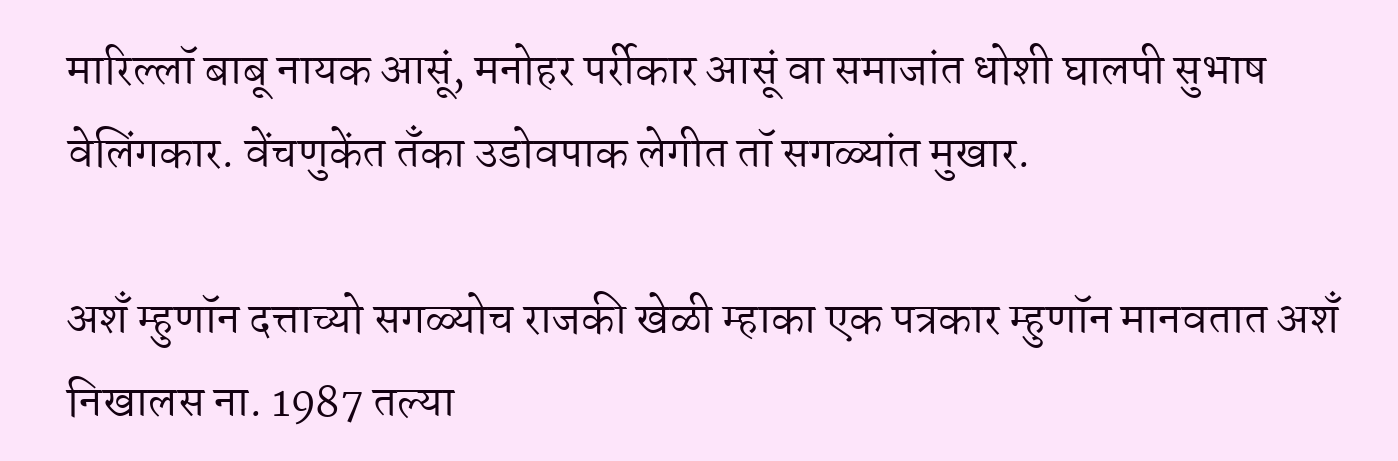मारिल्लॉ बाबू नायक आसूं, मनोहर पर्रीकार आसूं वा समाजांत धोशी घालपी सुभाष वेलिंगकार. वेंचणुकेंत तँका उडोवपाक लेगीत तॉ सगळ्यांत मुखार.

अशँ म्हुणॉन दत्ताच्यो सगळ्योच राजकी खेळी म्हाका एक पत्रकार म्हुणॉन मानवतात अशँ निखालस ना. 1987 तल्या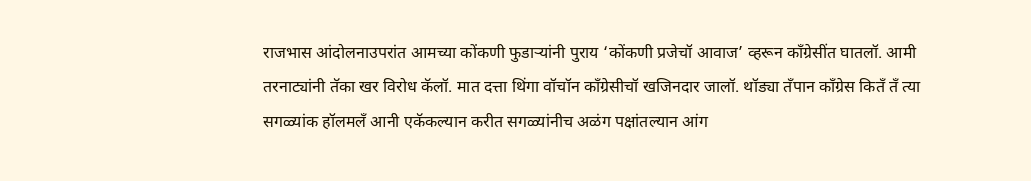राजभास आंदोलनाउपरांत आमच्या कोंकणी फुडाऱ्यांनी पुराय ‘कोंकणी प्रजेचॉ आवाज’ व्हरून काँग्रेसींत घातलॉ. आमी तरनाट्यांनी तॅका खर विरोध कॅलॉ. मात दत्ता थिंगा वॉचॉन काँग्रेसीचॉ खजिनदार जालॉ. थॉड्या तॅंपान काँग्रेस कितँ तँ त्या सगळ्यांक हॉलमलँ आनी एकॅकल्यान करीत सगळ्यांनीच अळंग पक्षांतल्यान आंग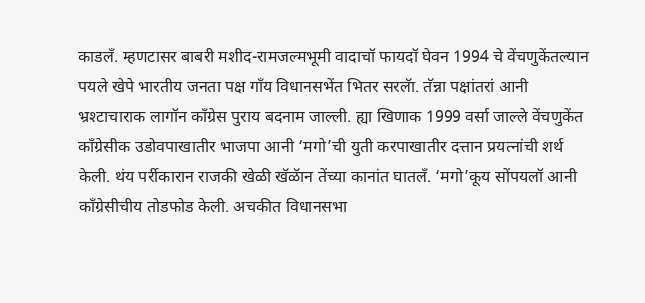काडलँ. म्हणटासर बाबरी मशीद-रामजल्मभूमी वादाचॉ फायदॉ घेवन 1994 चे वेंचणुकेंतल्यान पयले खेपे भारतीय जनता पक्ष गॉंय विधानसभेंत भितर सरलॅा. तॅन्ना पक्षांतरां आनी भ्रश्टाचाराक लागॉन काँग्रेस पुराय बदनाम जाल्ली. ह्या खिणाक 1999 वर्सा जाल्ले वेंचणुकेंत काँग्रेसीक उडोवपाखातीर भाजपा आनी ‘मगो’ची युती करपाखातीर दत्तान प्रयत्नांची शर्थ केली. थंय पर्रीकारान राजकी खेळी खॅळॅान तेंच्या कानांत घातलँ. ‘मगो’कूय सोंपयलॉ आनी कॉंग्रेसीचीय तोडफोड केली. अचकीत विधानसभा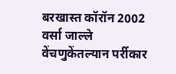बरखास्त कॉरॉन 2002 वर्सा जाल्ले वेंचणुकेंतल्यान पर्रीकार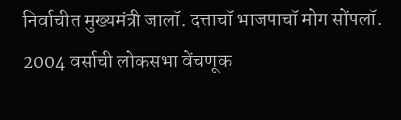निर्वाचीत मुख्यमंत्री जालॉ. दत्ताचॉ भाजपाचॉ मोग सोंपलॉ.
2004 वर्साची लोकसभा वेंचणूक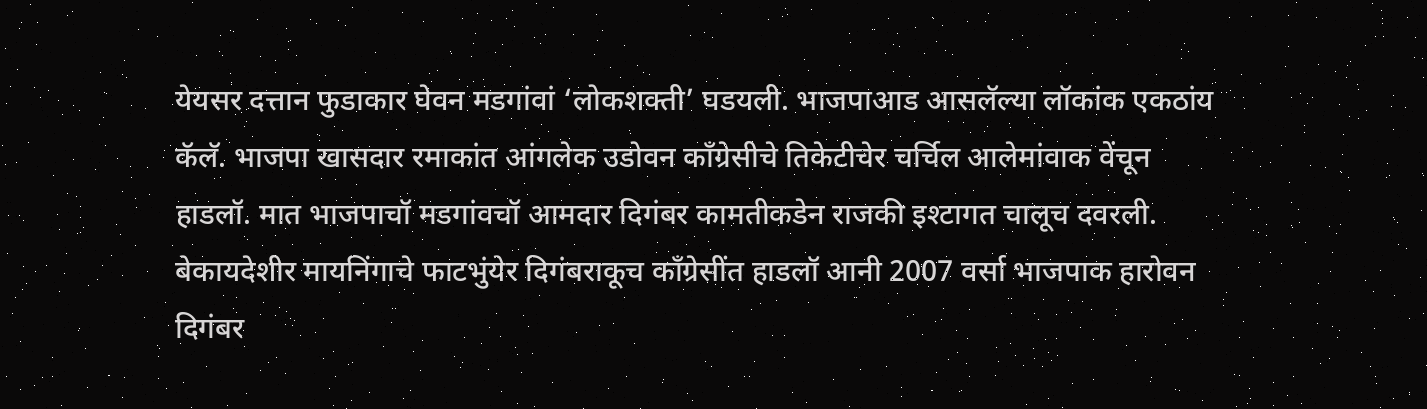येयसर दत्तान फुडाकार घेवन मडगांवां ‘लोकशक्ती’ घडयली. भाजपाआड आसलॅल्या लॉकांक एकठांय कॅलॅ. भाजपा खासदार रमाकांत आंगलेक उडोवन काँग्रेसीचे तिकेटीचेर चर्चिल आलेमांवाक वेंचून हाडलॉ. मात भाजपाचॉ मडगांवचॉ आमदार दिगंबर कामतीकडेन राजकी इश्टागत चालूच दवरली. बेकायदेशीर मायनिंगाचे फाटभुंयेर दिगंबराकूच काँग्रेसींत हाडलॉ आनी 2007 वर्सा भाजपाक हारोवन दिगंबर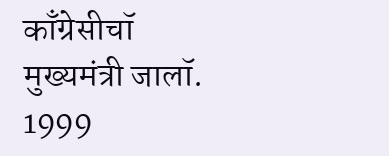काँग्रेसीचॉ मुख्यमंत्री जालॉ. 1999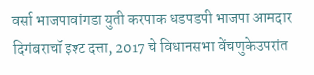वर्सा भाजपावांगडा युती करपाक धडपडपी भाजपा आमदार दिगंबराचॉ इश्ट दत्ता, 2017 चे विधानसभा वेंचणुकेउपरांत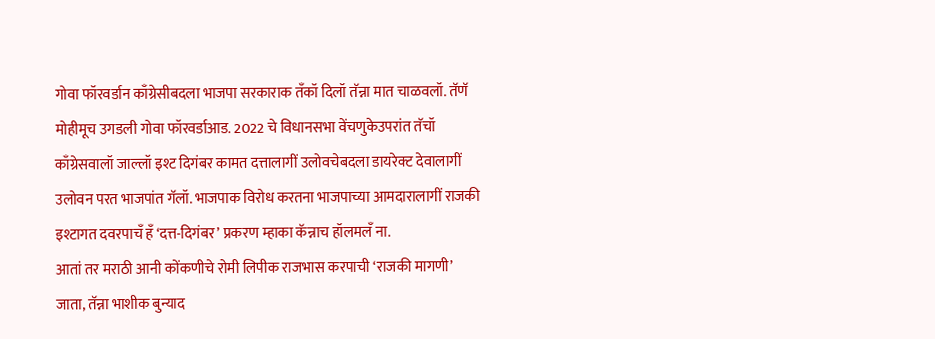गोवा फॉरवर्डान काँग्रेसीबदला भाजपा सरकाराक तँकॉ दिलॉ तॅन्ना मात चाळवलॉ. तॅणॅ मोहीमूच उगडली गोवा फॉरवर्डाआड. 2022 चे विधानसभा वेंचणुकेउपरांत तॅचॉ काँग्रेसवालॉ जाल्लॉ इश्ट दिगंबर कामत दत्तालागीं उलोवचेबदला डायरेक्ट देवालागीं उलोवन परत भाजपांत गॅलॉ. भाजपाक विरोध करतना भाजपाच्या आमदारालागीं राजकी इश्टागत दवरपाचँ हँ ‘दत्त-दिगंबर’ प्रकरण म्हाका कॅन्नाच हॉलमलँ ना.
आतां तर मराठी आनी कोंकणीचे रोमी लिपीक राजभास करपाची ‘राजकी मागणी’ जाता, तॅन्ना भाशीक बुन्याद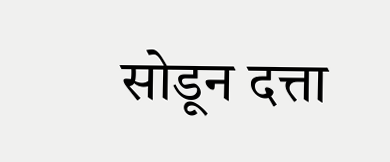सोडून दत्ता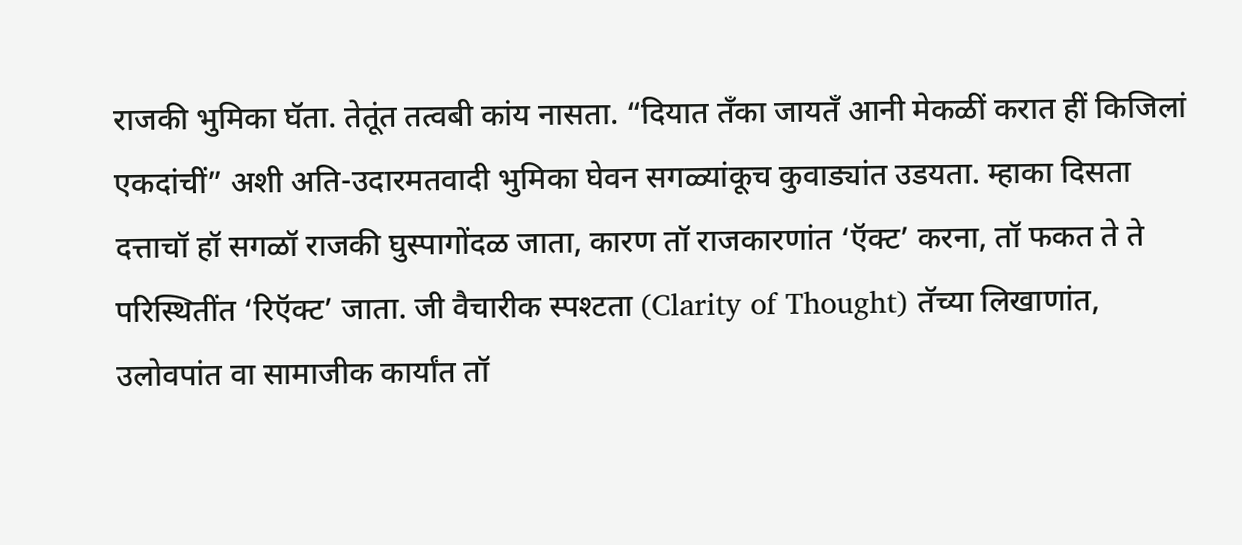राजकी भुमिका घॅता. तेतूंत तत्वबी कांय नासता. “दियात तँका जायतँ आनी मेकळीं करात हीं किजिलां एकदांचीं” अशी अति-उदारमतवादी भुमिका घेवन सगळ्यांकूच कुवाड्यांत उडयता. म्हाका दिसता दत्ताचॉ हॉ सगळॉ राजकी घुस्पागोंदळ जाता, कारण तॉ राजकारणांत ‘ऍक्ट’ करना, तॉ फकत ते ते परिस्थितींत ‘रिऍक्ट’ जाता. जी वैचारीक स्पश्टता (Clarity of Thought) तॅच्या लिखाणांत, उलोवपांत वा सामाजीक कार्यांत तॉ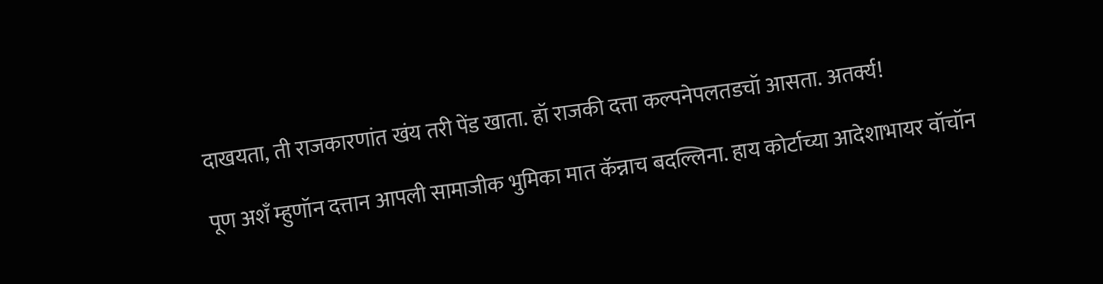दाखयता, ती राजकारणांत खंय तरी पेंड खाता. हॉ राजकी दत्ता कल्पनेपलतडचॉ आसता. अतर्क्य!

पूण अशँ म्हुणॉन दत्तान आपली सामाजीक भुमिका मात कॅन्नाच बदल्लिना. हाय कोर्टाच्या आदेशाभायर वॉचॉन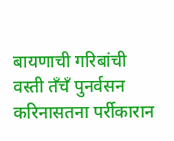बायणाची गरिबांची वस्ती तँचँ पुनर्वसन करिनासतना पर्रीकारान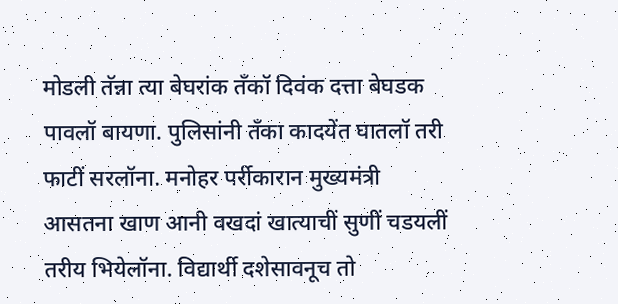मोडली तॅन्ना त्या बेघरांक तँकॉ दिवंक दत्ता बेघडक पावलॉ बायणा. पुलिसांनी तँका कादयेंत घातलॉ तरी फाटीं सरलॉना. मनोहर पर्रीकारान मुख्यमंत्री आसतना खाण आनी वखदां खात्याचीं सुणीं चडयलीं तरीय भियेलॉना. विद्यार्थी दशेसावनूच तो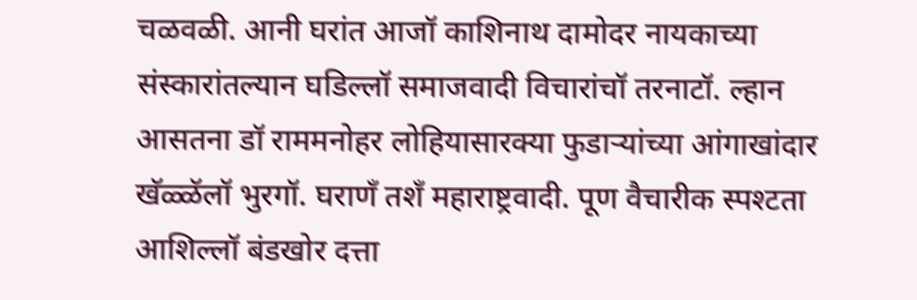चळवळी. आनी घरांत आजॉ काशिनाथ दामोदर नायकाच्या संस्कारांतल्यान घडिल्लॉ समाजवादी विचारांचॉ तरनाटॉ. ल्हान आसतना डॉ राममनोहर लोहियासारक्या फुडाऱ्यांच्या आंगाखांदार खॅळ्ळॅलॉ भुरगॉ. घराणँ तशँ महाराष्ट्रवादी. पूण वैचारीक स्पश्टता आशिल्लॉ बंडखोर दत्ता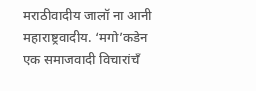मराठीवादीय जालॉ ना आनी महाराष्ट्रवादीय. ‘मगो’कडेन एक समाजवादी विचारांचँ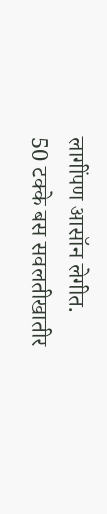लागींपण आसॉन लेगीत.
50 टक्के बस सवलतीखातीर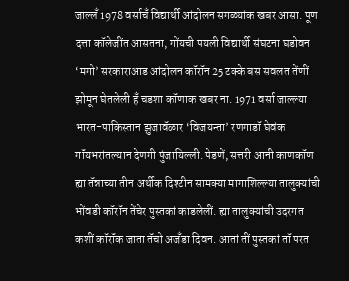जाल्लँ 1978 वर्साचँ विद्यार्थी आंदोलन सगळ्यांक खबर आसा. पूण दत्ता कॉलेजींत आसतना, गोंयची पयली विद्यार्थी संघटना घडोवन ‘मगो’ सरकाराआड आंदोलन कॉरॉन 25 टक्के बस सवलत तेंणीं झोमून घेतलेली हँ चडशा कॉणाक खबर ना. 1971 वर्सा जाल्ल्या भारत-पाकिस्तान झुजावॅळार ‘विजयन्ता’ रणगाडॉ घेवंक गॉंयभरांतल्यान देणगी पुंजायिल्ली. पेडणें, सत्तरी आनी काणकॉण ह्या तॅन्नाच्या तीन अर्थीक दिश्टीन सामक्या मागाशिल्ल्या तालुक्यांची भोंवडी कॉरॉन तेंचेर पुस्तकां काडलेलीं. ह्या तालुक्यांची उदरगत कशीं कॉरॉंक जाता तॅचो अजँडा दिवन. आतां तीं पुस्तकां तॉ परत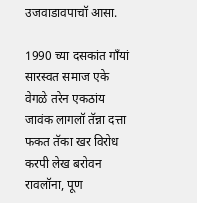उजवाडावपाचॉ आसा.

1990 च्या दसकांत गॉंयां सारस्वत समाज एके वेगळे तरेन एकठांय जावंक लागलॉ तॅन्ना दत्ता फकत तॅका खर विरोध करपी लेख बरोवन रावलॉना, पूण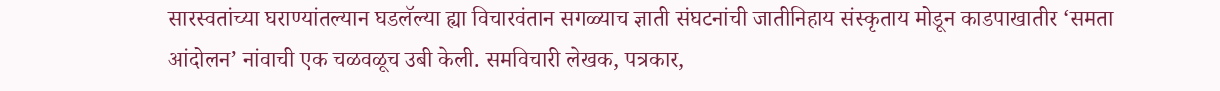सारस्वतांच्या घराण्यांतल्यान घडलॅल्या ह्या विचारवंतान सगळ्याच ज्ञाती संघटनांची जातीनिहाय संस्कृताय मोडून काडपाखातीर ‘समता आंदोलन’ नांवाची एक चळवळूच उबी केली. समविचारी लेखक, पत्रकार,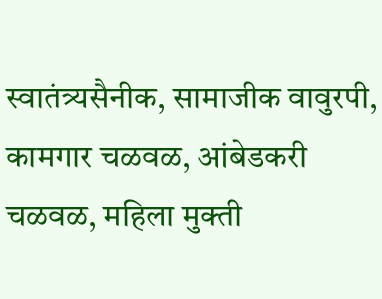स्वातंत्र्यसैनीक, सामाजीक वावुरपी, कामगार चळवळ, आंबेडकरी चळवळ, महिला मुक्ती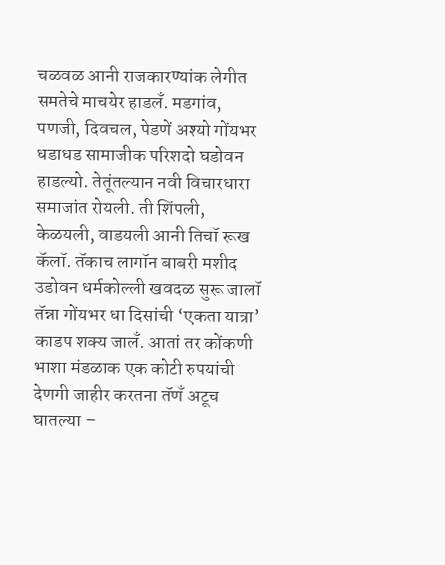चळवळ आनी राजकारण्यांक लेगीत समतेचे माचयेर हाडलँ. मडगांव, पणजी, दिवचल, पेडणें अश्यो गोंयभर धडाधड सामाजीक परिशदो घडोवन हाडल्यो. तेतूंतल्यान नवी विचारधारा समाजांत रोयली. ती शिंपली, केळयली, वाडयली आनी तिचॉ रूख कॅलॉ. तॅकाच लागॉन बाबरी मशीद उडोवन धर्मकोल्ली खवदळ सुरू जालॉ तॅन्ना गोंयभर धा दिसांची ‘एकता यात्रा’ काडप शक्य जालँ. आतां तर कोंकणी भाशा मंडळाक एक कोटी रुपयांची देणगी जाहीर करतना तॅणँ अटूच घातल्या –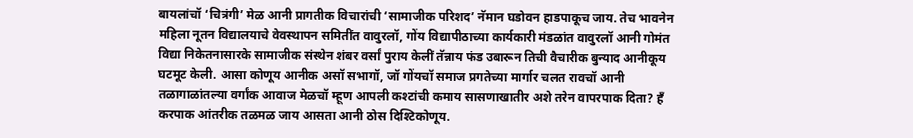बायलांचॉ ‘चित्रंगी’ मेळ आनी प्रागतीक विचारांची ‘सामाजीक परिशद’ नॅमान घडोवन हाडपाकूच जाय. तेच भावनेन महिला नूतन विद्यालयाचे वेवस्थापन समितींत वावुरलॉ, गोंय विद्यापीठाच्या कार्यकारी मंडळांत वावुरलॉ आनी गोमंत विद्या निकेतनासारके सामाजीक संस्थेन शंबर वर्सां पुराय केलीं तॅन्नाय फंड उबारून तिची वैचारीक बुन्याद आनीकूय घटमूट केली. आसा कोणूय आनीक असॉ सभागॉ, जॉ गोंयचॉ समाज प्रगतेच्या मार्गार चलत रावचॉ आनी तळागाळांतल्या वर्गांक आवाज मेळचॉ म्हूण आपली कश्टांची कमाय सासणाखातीर अशे तरेन वापरपाक दिता? हँ करपाक आंतरीक तळमळ जाय आसता आनी ठोस दिश्टिकोणूय.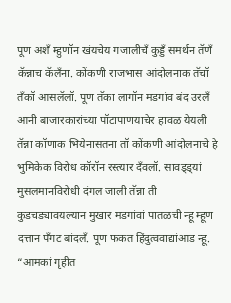पूण अशँ म्हुणॉन खंयचेय गजालीचँ कुड्डँ समर्थन तॅणँ कॅन्नाच कॅलँना. कोंकणी राजभास आंदोलनाक तॅचॉ तँकॉ आसलॅलॉ. पूण तॅका लागॉन मडगांव बंद उरलँ आनी बाजारकारांच्या पॉटापाणयाचेर हावळ येयली तॅन्ना कॉणाक भियेनासतना तॉ कोंकणी आंदोलनाचे हे भुमिकेक विरोध कॉरॉन रस्त्यार दँवलॉ. सावड्ड्यां मुसलमानविरोधी दंगल जाली तॅन्ना ती कुडचड्यावयल्यान मुखार मडगांवां पातळची न्हू म्हूण दत्तान पँगट बांदलँ. पूण फकत हिंदुत्ववाद्यांआड न्हू. “आमकां गृहीत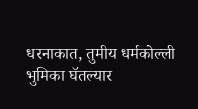धरनाकात, तुमीय धर्मकोल्ली भुमिका घॅतल्यार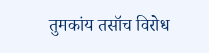तुमकांय तसॉच विरोध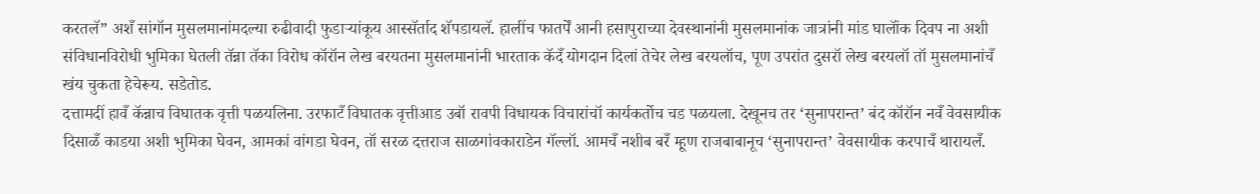करतलॅ” अशँ सांगॉन मुसलमानांमदल्या रुढीवादी फुडाऱ्यांकूय आस्सॅर्ताद शॅपडायलॅ. हालींच फातर्पें आनी हसापुराच्या देवस्थानांनी मुसलमानांक जात्रांनी मांड घालॉंक दिवप ना अशी संविधानविरोधी भुमिका घेतली तॅन्ना तॅका विरोध कॉरॉन लेख बरयतना मुसलमानांनी भारताक कॅदँ योगदान दिलां तेचेर लेख बरयलॉच, पूण उपरांत दुसरॉ लेख बरयलॉ तॉ मुसलमानांचँ खंय चुकता हेचेरूय. सडेतोड.
दत्तामदीं हावँ कॅन्नाच विघातक वृत्ती पळयलिना. उरफाटँ विघातक वृत्तीआड उबॉ रावपी विधायक विचारांचॉ कार्यकर्तोच चड पळयला. देखूनच तर ‘सुनापरान्त’ बंद कॉरॉन नवँ वेवसायीक दिसाळँ काडया अशी भुमिका घेवन, आमकां वांगडा घेवन, तॉ सरळ दत्तराज साळगांवकाराडेन गॅल्लॉ. आमचँ नशीब बरँ म्हूण राजबाबानूच ‘सुनापरान्त’ वेवसायीक करपाचँ थारायलँ.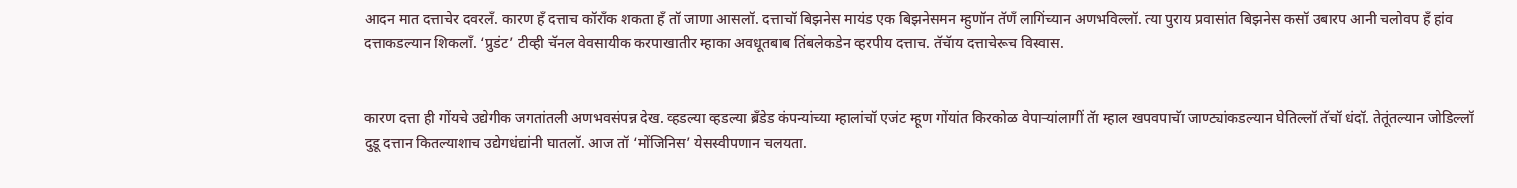आदन मात दत्ताचेर दवरलँ. कारण हॅं दत्ताच कॉरॉंक शकता हॅं तॉ जाणा आसलॉ. दत्ताचॉ बिझनेस मायंड एक बिझनेसमन म्हुणॉन तॅणँ लागिंच्यान अणभविल्लॉ. त्या पुराय प्रवासांत बिझनेस कसॉ उबारप आनी चलोवप हॅं हांव दत्ताकडल्यान शिकलाँ. ‘प्रुडंट’ टीव्ही चॅनल वेवसायीक करपाखातीर म्हाका अवधूतबाब तिंबलेकडेन व्हरपीय दत्ताच. तॅचॅाय दत्ताचेरूच विस्वास.


कारण दत्ता ही गोंयचे उद्येगीक जगतांतली अणभवसंपन्न देख. व्हडल्या व्हडल्या ब्रँडेड कंपन्यांच्या म्हालांचॉ एजंट म्हूण गोंयांत किरकोळ वेपाऱ्यांलागीं तॅा म्हाल खपवपाचॅा जाण्ट्यांकडल्यान घेतिल्लॉ तॅचॉ धंदॉ. तेतूंतल्यान जोडिल्लॉ दुडू दत्तान कितल्याशाच उद्येगधंद्यांनी घातलॉ. आज तॉ ‘मोंजिनिस’ येसस्वीपणान चलयता.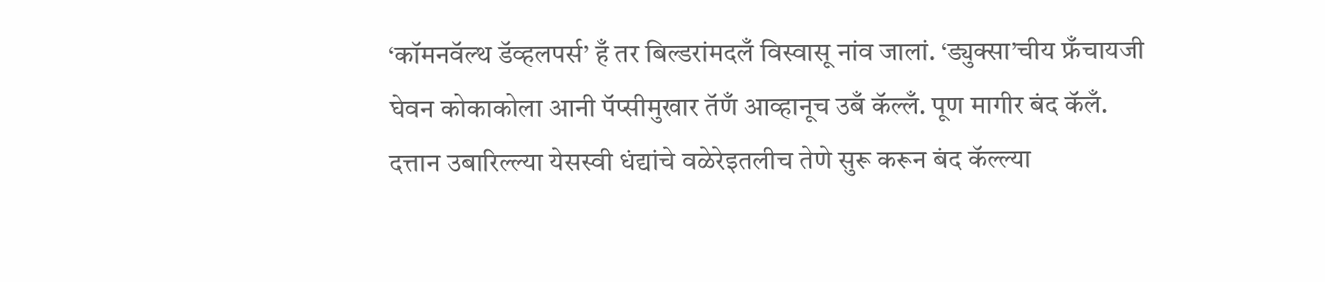‘कॉमनवॅल्थ डॅव्हलपर्स’ हँ तर बिल्डरांमदलँ विस्वासू नांव जालां. ‘ड्युक्सा’चीय फ्रँचायजी घेवन कोकाकोला आनी पॅप्सीमुखार तॅणँ आव्हानूच उबँ कॅल्लँ. पूण मागीर बंद कॅलँ. दत्तान उबारिल्ल्या येसस्वी धंद्यांचे वळेरेइतलीच तेणे सुरू करून बंद कॅल्ल्या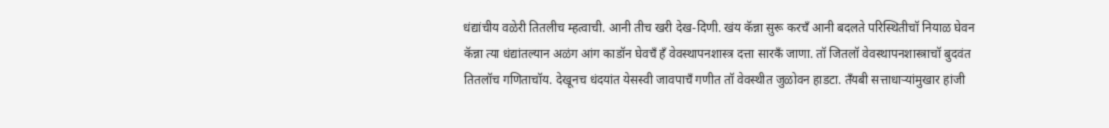धंद्यांचीय वळेरी तितलीच म्हत्वाची. आनी तीच खरी देख-दिणी. खंय कॅन्ना सुरू करचँ आनी बदलते परिस्थितीचॉ नियाळ घेवन कॅन्ना त्या धंद्यांतल्यान अळंग आंग काडॉन घेवचँ हॅं वेवस्थापनशास्त्र दत्ता सारकँ जाणा. तॉ जितलॉ वेवस्थापनशास्त्राचॉ बुदवंत तितलॉच गणिताचॉय. देखूनच धंदयांत येसस्वी जावपाचँ गणीत तॉ वेवस्थीत जुळोवन हाडटा. तँयबी सत्ताधाऱ्यांमुखार हांजी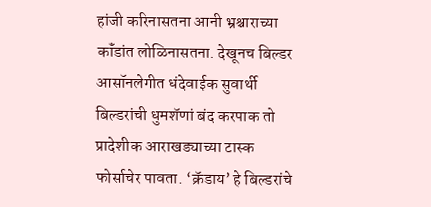हांजी करिनासतना आनी भ्रश्चाराच्या कॉंडांत लोळिनासतना. देखूनच बिल्डर आसॉनलेगीत धंदेवाईक सुवार्थी बिल्डरांची धुमशॅणां बंद करपाक तो प्रादेशीक आराखड्याच्या टास्क फोर्साचेर पावता. ‘क्रॅडाय’ हे बिल्डरांचे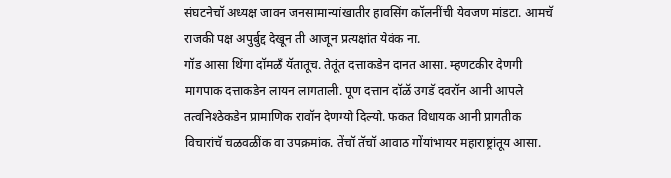संघटनेचॉ अध्यक्ष जावन जनसामान्यांखातीर हावसिंग कॉलनींची येवजण मांडटा. आमचॅ राजकी पक्ष अपुर्बुद्द देखून ती आजून प्रत्यक्षांत येवंक ना.
गॉड आसा थिंगा दॉमळँ यॅतातूच. तेतूंत दत्ताकडेन दानत आसा. म्हणटकीर देणगी मागपाक दत्ताकडेन लायन लागताली. पूण दत्तान दॉळॅ उगडॅ दवरॉन आनी आपले तत्वनिश्ठेकडेन प्रामाणिक रावॉन देणग्यो दिल्यो. फकत विधायक आनी प्रागतीक विचारांचॅ चळवळींक वा उपक्रमांक. तेंचॉ तॅचॉ आवाठ गोंयांभायर महाराष्ट्रांतूय आसा.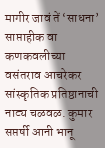मागीर जावं तें ‘साधना’ साप्ताहीक वा कणकवलीच्या वसंतराव आचरेकर सांस्कृतिक प्रतिष्ठानाची नाट्य चळवळ. कुमार सप्तर्षी आनी भानू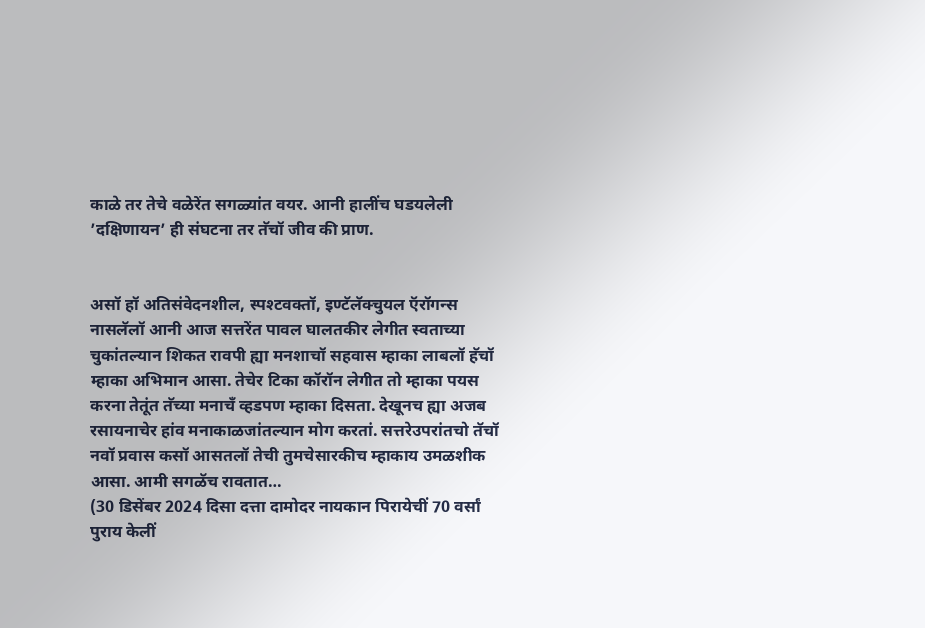काळे तर तेचे वळेरेंत सगळ्यांत वयर. आनी हालींच घडयलेली ’दक्षिणायन’ ही संघटना तर तॅचॉ जीव की प्राण.


असॉ हॉ अतिसंवेदनशील, स्पश्टवक्तॉ, इण्टॅलॅक्चुयल ऍरॉगन्स नासलॅलॉ आनी आज सत्तरेंत पावल घालतकीर लेगीत स्वताच्या चुकांतल्यान शिकत रावपी ह्या मनशाचॉ सहवास म्हाका लाबलॉ हॅचॉ म्हाका अभिमान आसा. तेचेर टिका कॉरॉन लेगीत तो म्हाका पयस करना तेतूंत तॅच्या मनाचँ व्हडपण म्हाका दिसता. देखूनच ह्या अजब रसायनाचेर हांव मनाकाळजांतल्यान मोग करतां. सत्तरेउपरांतचो तॅचॉ नवॉ प्रवास कसॉ आसतलॉ तेची तुमचेसारकीच म्हाकाय उमळशीक आसा. आमी सगळॅच रावतात…
(30 डिसेंबर 2024 दिसा दत्ता दामोदर नायकान पिरायेचीं 70 वर्सां पुराय केलीं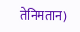तेनिमतान)